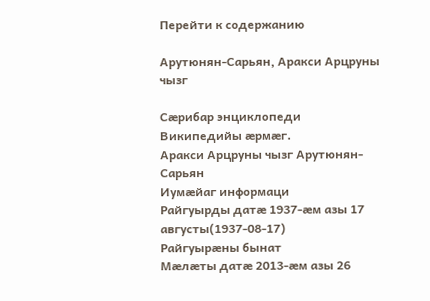Перейти к содержанию

Арутюнян-Сарьян, Аракси Арцруны чызг

Сæрибар энциклопеди Википедийы æрмæг.
Аракси Арцруны чызг Арутюнян-Сарьян
Иумæйаг информаци
Райгуырды датæ 1937-æм азы 17 августы(1937-08-17)
Райгуырæны бынат
Мæлæты датæ 2013-æм азы 26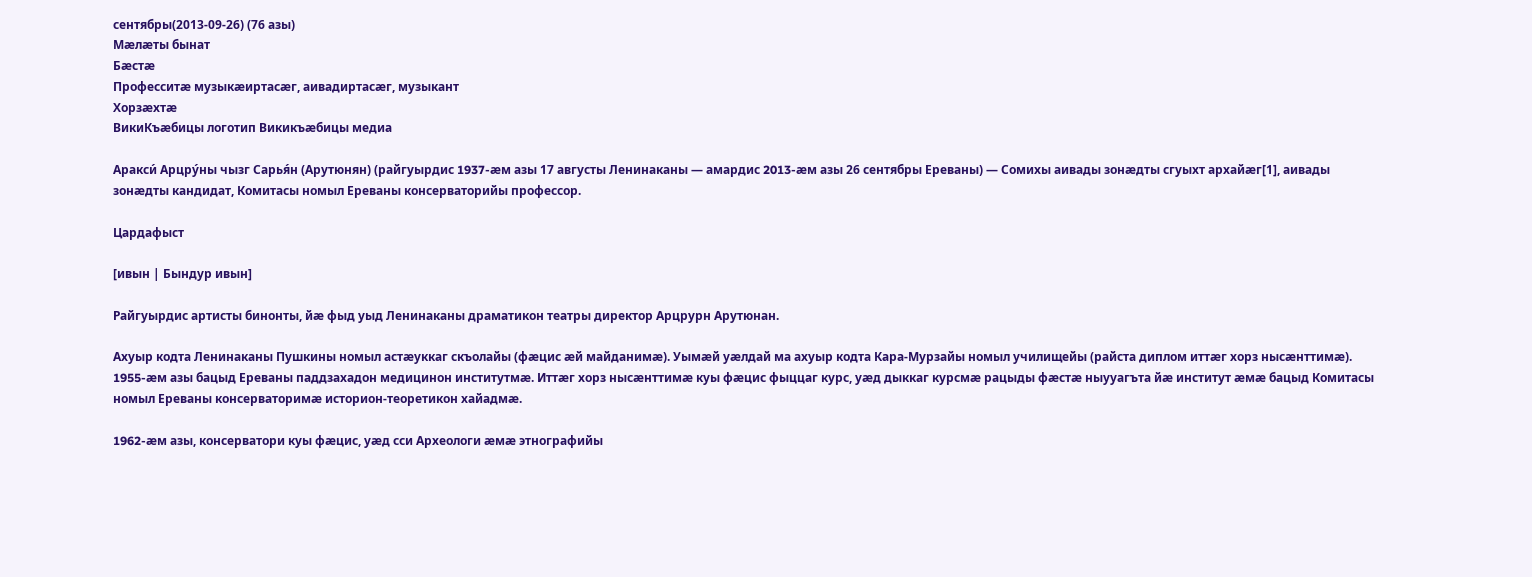сентябры(2013-09-26) (76 азы)
Мæлæты бынат
Бæстæ
Професситæ музыкæиртасæг, аивадиртасæг, музыкант
Хорзæхтæ
ВикиКъæбицы логотип Викикъæбицы медиа

Аракси́ Арцру́ны чызг Сарья́н (Арутюнян) (райгуырдис 1937-æм азы 17 августы Ленинаканы — амардис 2013-æм азы 26 сентябры Ереваны) — Сомихы аивады зонæдты сгуыхт архайæг[1], аивады зонæдты кандидат, Комитасы номыл Ереваны консерваторийы профессор.

Цардафыст

[ивын | Бындур ивын]

Райгуырдис артисты бинонты, йæ фыд уыд Ленинаканы драматикон театры директор Арцрурн Арутюнан.

Ахуыр кодта Ленинаканы Пушкины номыл астæуккаг скъолайы (фæцис æй майданимæ). Уымæй уæлдай ма ахуыр кодта Кара-Мурзайы номыл училищейы (райста диплом иттæг хорз нысæнттимæ). 1955-æм азы бацыд Ереваны паддзахадон медицинон институтмæ. Иттæг хорз нысæнттимæ куы фæцис фыццаг курс, уæд дыккаг курсмæ рацыды фæстæ ныууагъта йæ институт æмæ бацыд Комитасы номыл Ереваны консерваторимæ историон-теоретикон хайадмæ.

1962-æм азы, консерватори куы фæцис, уæд сси Археологи æмæ этнографийы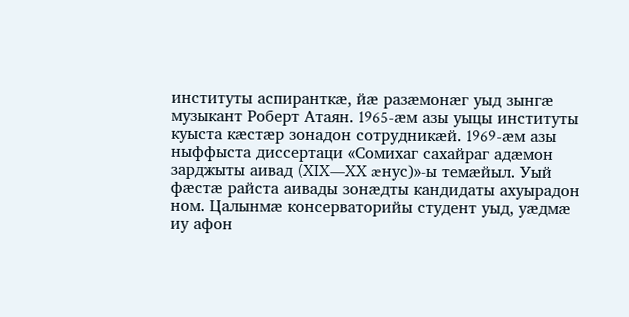институты аспиранткæ, йæ разæмонæг уыд зынгæ музыкант Роберт Атаян. 1965-æм азы уыцы институты куыста кæстæр зонадон сотрудникæй. 1969-æм азы ныффыста диссертаци «Сомихаг сахайраг адæмон зарджыты аивад (XIX—XX æнус)»-ы темæйыл. Уый фæстæ райста аивады зонæдты кандидаты ахуырадон ном. Цалынмæ консерваторийы студент уыд, уæдмæ иу афон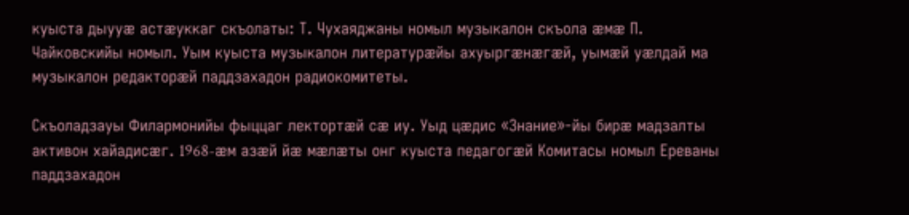куыста дыууæ астæуккаг скъолаты: Т. Чухаяджаны номыл музыкалон скъола æмæ П. Чайковскийы номыл. Уым куыста музыкалон литературæйы ахуыргæнæгæй, уымæй уæлдай ма музыкалон редакторæй паддзахадон радиокомитеты.

Скъоладзауы Филармонийы фыццаг лектортæй сæ иу. Уыд цæдис «Знание»-йы бирæ мадзалты активон хайадисæг. 1968-æм азæй йæ мæлæты онг куыста педагогæй Комитасы номыл Ереваны паддзахадон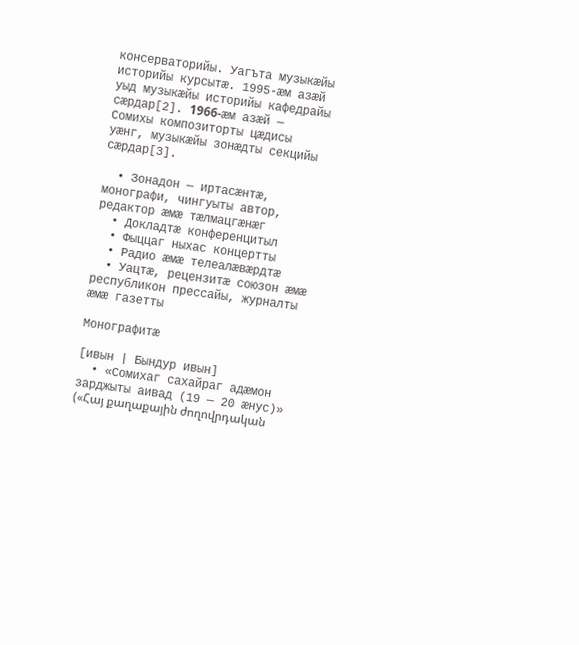консерваторийы. Уагъта музыкæйы историйы курсытæ. 1995-æм азæй уыд музыкæйы историйы кафедрайы сæрдар[2]. 1966-æм азæй — Сомихы композиторты цæдисы уæнг, музыкæйы зонæдты секцийы сæрдар[3].

  • Зонадон — иртасæнтæ, монографи, чингуыты автор, редактор æмæ тæлмацгæнæг
  • Докладтæ конференцитыл
  • Фыццаг ныхас концертты
  • Радио æмæ телеалæвæрдтæ
  • Уацтæ, рецензитæ союзон æмæ республикон прессайы, журналты æмæ газетты

Монографитæ

[ивын | Бындур ивын]
  • «Сомихаг сахайраг адæмон зарджыты аивад (19 — 20 æнус)» («Հայ քաղաքային ժողովրդական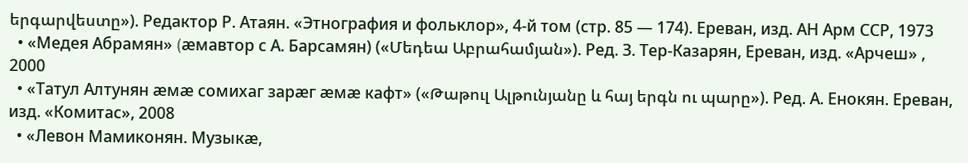երգարվեստը»). Редактор Р. Атаян. «Этнография и фольклор», 4-й том (стр. 85 — 174). Ереван, изд. АН Арм ССР, 1973
  • «Медея Абрамян» (æмавтор с А. Барсамян) («Մեդեա Աբրահամյան»). Ред. З. Тер-Казарян, Ереван, изд. «Арчеш» , 2000
  • «Татул Алтунян æмæ сомихаг зарæг æмæ кафт» («Թաթուլ Ալթունյանը և հայ երգն ու պարը»). Ред. А. Енокян. Ереван, изд. «Комитас», 2008
  • «Левон Мамиконян. Музыкæ,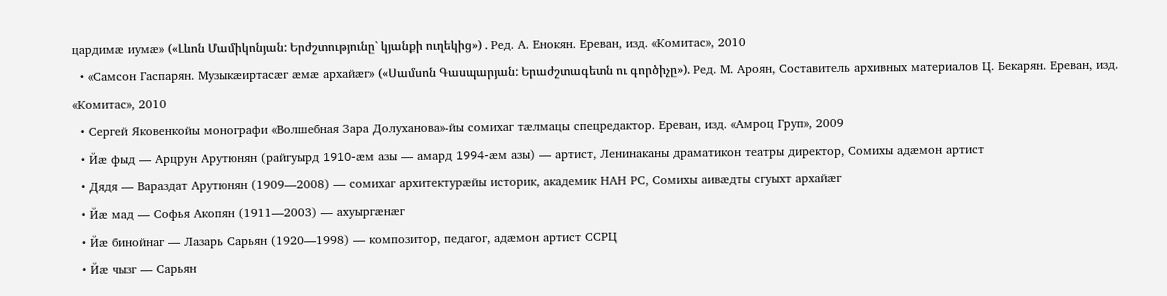цардимæ иумæ» («Լևոն Մամիկոնյան: Երժշտությունը` կյանքի ուղեկից») . Ред. А. Енокян. Ереван, изд. «Комитас», 2010
  • «Самсон Гаспарян. Музыкæиртасæг æмæ архайæг» («Սամսոն Գասպարյան: Երաժշտագետն ու գործիչը»). Ред. М. Ароян, Составитель архивных материалов Ц. Бекарян. Ереван, изд. «Комитас», 2010
  • Сергей Яковенкойы монографи «Волшебная Зара Долуханова»-йы сомихаг тæлмацы спецредактор. Ереван, изд. «Амроц Груп», 2009
  • Йæ фыд — Арцрун Арутюнян (райгуырд 1910-æм азы — амард 1994-æм азы) — артист, Ленинаканы драматикон театры директор, Сомихы адæмон артист
  • Дядя — Вараздат Арутюнян (1909—2008) — сомихаг архитектурæйы историк, академик НАН РС, Сомихы аивæдты сгуыхт архайæг
  • Йæ мад — Софья Акопян (1911—2003) — ахуыргæнæг
  • Йæ бинойнаг — Лазарь Сарьян (1920—1998) — композитор, педагог, адæмон артист ССРЦ
  • Йæ чызг — Сарьян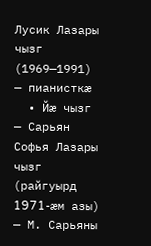Лусик Лазары чызг (1969—1991) — пианисткæ
  • Йæ чызг — Сарьян Софья Лазары чызг (райгуырд 1971-æм азы) — М. Сарьяны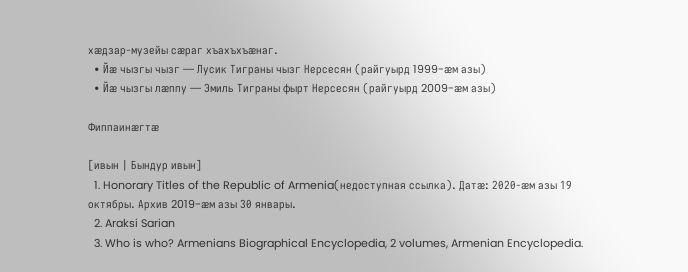хæдзар-музейы сæраг хъахъхъæнаг.
  • Йæ чызгы чызг — Лусик Тиграны чызг Нерсесян (райгуырд 1999-æм азы)
  • Йæ чызгы лæппу — Эмиль Тиграны фырт Нерсесян (райгуырд 2009-æм азы)

Фиппаинæгтæ

[ивын | Бындур ивын]
  1. Honorary Titles of the Republic of Armenia(недоступная ссылка). Датæ: 2020-æм азы 19 октябры. Архив 2019-æм азы 30 январы.
  2. Araksi Sarian
  3. Who is who? Armenians Biographical Encyclopedia, 2 volumes, Armenian Encyclopedia.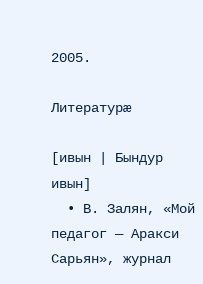2005.

Литературæ

[ивын | Бындур ивын]
  • В. Залян, «Мой педагог — Аракси Сарьян», журнал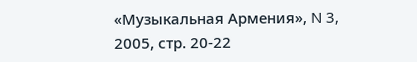«Музыкальная Армения», N 3, 2005, стр. 20-22